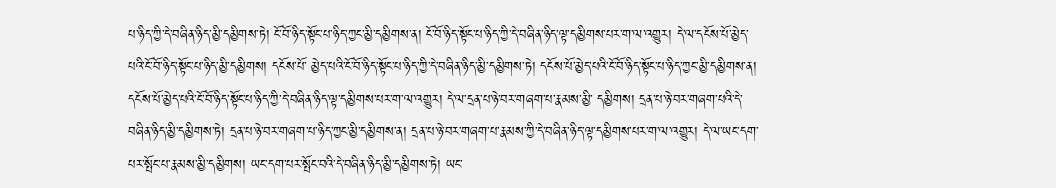པ་ཉིད་ཀྱི་དེ་བཞིན་ཉིད་མྱི་དམྱིགས་ཏེ། ངོ་བོ་ཉིད་སྟོང་པ་ཉིད་ཀྱང་མྱི་དམྱིགས་ན། ངོ་བོ་ཉིད་སྟོང་པ་ཉིད་ཀྱི་དེ་བཞིན་ཉིད་ལྟ་དམྱིགས་པར་ག་ལ་འགྱུར། དེ་ལ་དངོས་པོ་མྱེད་པའི་ངོ་བོ་ཉིད་སྟོང་པ་ཉིད་མྱི་དམྱིགས། དངོས་པོ་ མྱེད་པའི་ངོ་བོ་ཉིད་སྟོང་པ་ཉིད་ཀྱི་དེ་བཞིན་ཉིད་མྱི་དམྱིགས་ཏེ། དངོས་པོ་མྱེད་པའི་ངོ་བོ་ཉིད་སྟོང་པ་ཉིད་ཀྱང་མྱི་དམྱིགས་ན། དངོས་པོ་མྱེད་པའི་ངོ་བོ་ཉིད་སྟོང་པ་ཉིད་ཀྱི་དེ་བཞིན་ཉིད་ལྟ་དམྱིགས་པར་ག་ལ་འགྱུར། དེ་ལ་དྲན་པ་ཉེ་བར་གཞག་པ་རྣམས་མྱི་ དམྱིགས། དྲན་པ་ཉེ་བར་གཞག་པའི་དེ་བཞིན་ཉིད་མྱི་དམྱིགས་ཏེ། དྲན་པ་ཉེ་བར་གཞག་པ་ཉིད་ཀྱང་མྱི་དམྱིགས་ན། དྲན་པ་ཉེ་བར་གཞག་པ་རྣམས་ཀྱི་དེ་བཞིན་ཉིད་ལྟ་དམྱིགས་པར་ག་ལ་འགྱུར། དེ་ལ་ཡང་དག་པར་སྤོང་པ་རྣམས་མྱི་དམྱིགས། ཡང་དག་པར་སྤོང་བའི་དེ་བཞིན་ཉིད་མྱི་དམྱིགས་ཏེ། ཡང་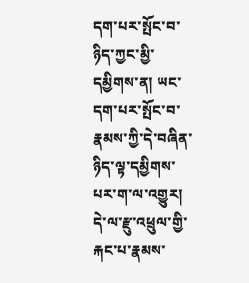དག་པར་སྤོང་བ་ཉིད་ཀྱང་མྱི་དམྱིགས་ན། ཡང་དག་པར་སྤོང་བ་རྣམས་ཀྱི་དེ་བཞིན་ཉིད་ལྟ་དམྱིགས་པར་ག་ལ་འགྱུར། དེ་ལ་རྫུ་འཕྲུལ་གྱི་རྐང་པ་རྣམས་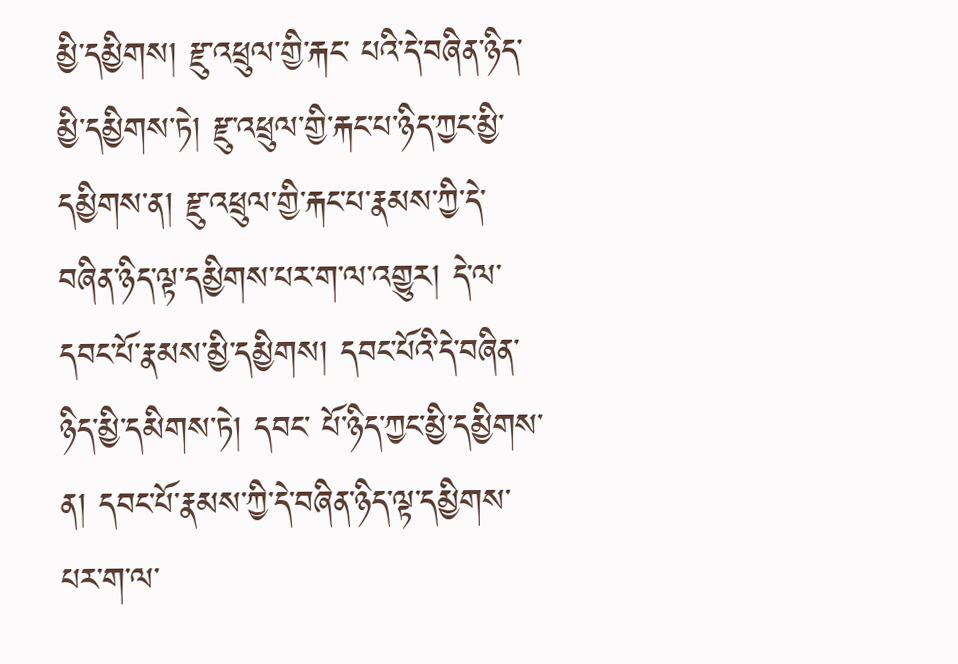མྱི་དམྱིགས། རྫུ་འཕྲུལ་གྱི་རྐང་ པའི་དེ་བཞིན་ཉིད་མྱི་དམྱིགས་ཏེ། རྫུ་འཕྲུལ་གྱི་རྐང་པ་ཉིད་ཀྱང་མྱི་དམྱིགས་ན། རྫུ་འཕྲུལ་གྱི་རྐང་པ་རྣམས་ཀྱི་དེ་བཞིན་ཉིད་ལྟ་དམྱིགས་པར་ག་ལ་འགྱུར། དེ་ལ་དབང་པོ་རྣམས་མྱི་དམྱིགས། དབང་པོའི་དེ་བཞིན་ཉིད་མྱི་དམིགས་ཏེ། དབང་ པོ་ཉིད་ཀྱང་མྱི་དམྱིགས་ན། དབང་པོ་རྣམས་ཀྱི་དེ་བཞིན་ཉིད་ལྟ་དམྱིགས་པར་ག་ལ་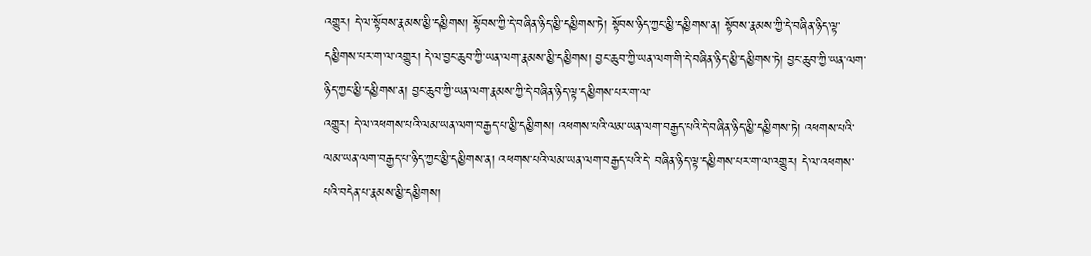འགྱུར། དེ་ལ་སྟོབས་རྣམས་མྱི་དམྱིགས། སྟོབས་ཀྱི་དེ་བཞིན་ཉིད་མྱི་དམྱིགས་ཏེ། སྟོབས་ཉིད་ཀྱང་མྱི་དམྱིགས་ན། སྟོབས་རྣམས་ཀྱི་དེ་བཞིན་ཉིད་ལྟ་ དམྱིགས་པར་ག་ལ་འགྱུར། དེ་ལ་བྱང་ཆུབ་ཀྱི་ཡན་ལག་རྣམས་མྱི་དམྱིགས། བྱང་ཆུབ་ཀྱི་ཡན་ལག་གི་དེ་བཞིན་ཉིད་མྱི་དམྱིགས་ཏེ། བྱང་ཆུབ་ཀྱི་ཡན་ལག་ཉིད་ཀྱང་མྱི་དམྱིགས་ན། བྱང་ཆུབ་ཀྱི་ཡན་ལག་རྣམས་ཀྱི་དེ་བཞིན་ཉིད་ལྟ་དམྱིགས་པར་ག་ལ་
འགྱུར། དེ་ལ་འཕགས་པའི་ལམ་ཡན་ལག་བརྒྱད་པ་མྱི་དམྱིགས། འཕགས་པའི་ལམ་ཡན་ལག་བརྒྱད་པའི་དེ་བཞིན་ཉིད་མྱི་དམྱིགས་ཏེ། འཕགས་པའི་ལམ་ཡན་ལག་བརྒྱད་པ་ཉིད་ཀྱང་མྱི་དམྱིགས་ན། འཕགས་པའི་ལམ་ཡན་ལག་བརྒྱད་པའི་དེ་ བཞིན་ཉིད་ལྟ་དམྱིགས་པར་ག་ལ་འགྱུར། དེ་ལ་འཕགས་པའི་བདེན་པ་རྣམས་མྱི་དམྱིགས།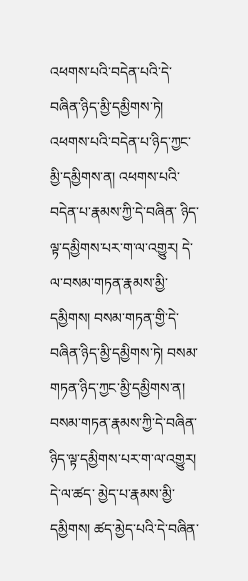འཕགས་པའི་བདེན་པའི་དེ་བཞིན་ཉིད་མྱི་དམྱིགས་ཏེ། འཕགས་པའི་བདེན་པ་ཉིད་ཀྱང་མྱི་དམྱིགས་ན། འཕགས་པའི་བདེན་པ་རྣམས་ཀྱི་དེ་བཞིན་ ཉིད་ལྟ་དམྱིགས་པར་ག་ལ་འགྱུར། དེ་ལ་བསམ་གཏན་རྣམས་མྱི་དམྱིགས། བསམ་གཏན་གྱི་དེ་བཞིན་ཉིད་མྱི་དམྱིགས་ཏེ། བསམ་གཏན་ཉིད་ཀྱང་མྱི་དམྱིགས་ན། བསམ་གཏན་རྣམས་ཀྱི་དེ་བཞིན་ཉིད་ལྟ་དམྱིགས་པར་ག་ལ་འགྱུར། དེ་ལ་ཚད་ མྱེད་པ་རྣམས་མྱི་དམྱིགས། ཚད་མྱེད་པའི་དེ་བཞིན་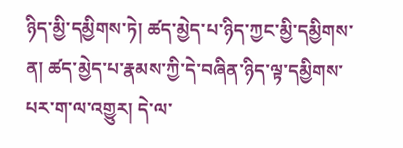ཉིད་མྱི་དམྱིགས་ཏེ། ཚད་མྱེད་པ་ཉིད་ཀྱང་མྱི་དམྱིགས་ན། ཚད་མྱེད་པ་རྣམས་ཀྱི་དེ་བཞིན་ཉིད་ལྟ་དམྱིགས་པར་ག་ལ་འགྱུར། དེ་ལ་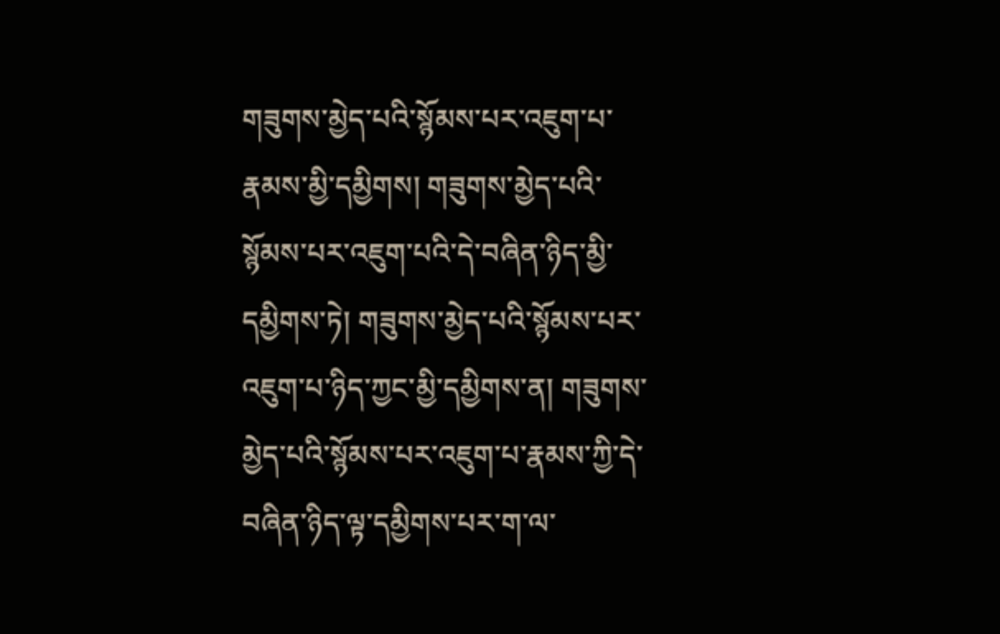གཟུགས་མྱེད་པའི་སྙོམས་པར་འཇུག་པ་རྣམས་མྱི་དམྱིགས། གཟུགས་མྱེད་པའི་སྙོམས་པར་འཇུག་པའི་དེ་བཞིན་ཉིད་མྱི་དམྱིགས་ཏེ། གཟུགས་མྱེད་པའི་སྙོམས་པར་འཇུག་པ་ཉིད་ཀྱང་མྱི་དམྱིགས་ན། གཟུགས་མྱེད་པའི་སྙོམས་པར་འཇུག་པ་རྣམས་ཀྱི་དེ་བཞིན་ཉིད་ལྟ་དམྱིགས་པར་ག་ལ་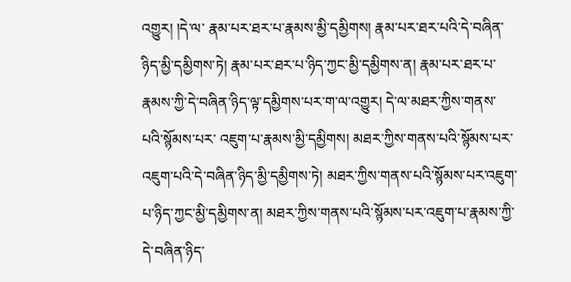འགྱུར། །དེ་ལ་ རྣམ་པར་ཐར་པ་རྣམས་མྱི་དམྱིགས། རྣམ་པར་ཐར་པའི་དེ་བཞིན་ཉིད་མྱི་དམྱིགས་ཏེ། རྣམ་པར་ཐར་པ་ཉིད་ཀྱང་མྱི་དམྱིགས་ན། རྣམ་པར་ཐར་པ་རྣམས་ཀྱི་དེ་བཞིན་ཉིད་ལྟ་དམྱིགས་པར་ག་ལ་འགྱུར། དེ་ལ་མཐར་ཀྱིས་གནས་པའི་སྙོམས་པར་ འཇུག་པ་རྣམས་མྱི་དམྱིགས། མཐར་ཀྱིས་གནས་པའི་སྙོམས་པར་འཇུག་པའི་དེ་བཞིན་ཉིད་མྱི་དམྱིགས་ཏེ། མཐར་ཀྱིས་གནས་པའི་སྙོམས་པར་འཇུག་པ་ཉིད་ཀྱང་མྱི་དམྱིགས་ན། མཐར་ཀྱིས་གནས་པའི་སྙོམས་པར་འཇུག་པ་རྣམས་ཀྱི་
དེ་བཞིན་ཉིད་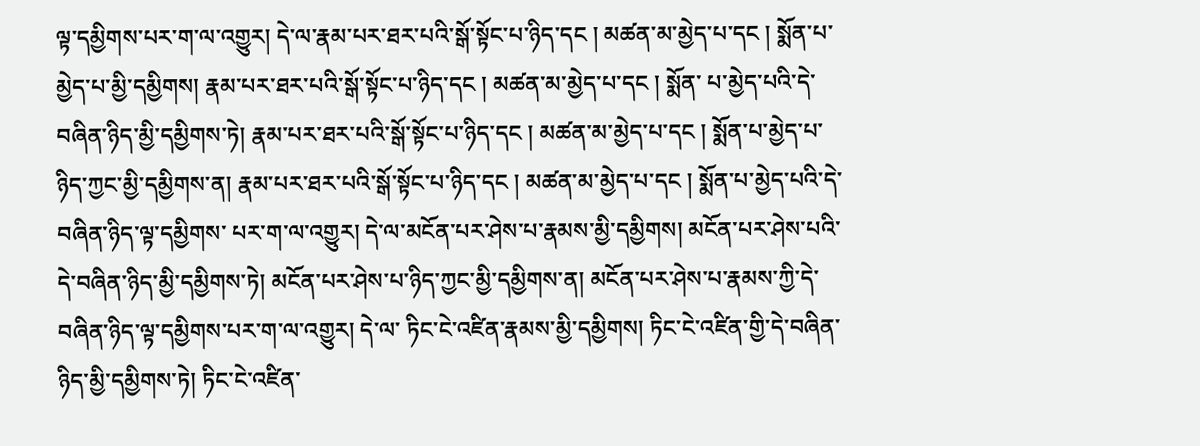ལྟ་དམྱིགས་པར་ག་ལ་འགྱུར། དེ་ལ་རྣམ་པར་ཐར་པའི་སྒོ་སྟོང་པ་ཉིད་དང ། མཚན་མ་མྱེད་པ་དང ། སྨོན་པ་མྱེད་པ་མྱི་དམྱིགས། རྣམ་པར་ཐར་པའི་སྒོ་སྟོང་པ་ཉིད་དང ། མཚན་མ་མྱེད་པ་དང ། སྨོན་ པ་མྱེད་པའི་དེ་བཞིན་ཉིད་མྱི་དམྱིགས་ཏེ། རྣམ་པར་ཐར་པའི་སྒོ་སྟོང་པ་ཉིད་དང ། མཚན་མ་མྱེད་པ་དང ། སྨོན་པ་མྱེད་པ་ཉིད་ཀྱང་མྱི་དམྱིགས་ན། རྣམ་པར་ཐར་པའི་སྒོ་སྟོང་པ་ཉིད་དང ། མཚན་མ་མྱེད་པ་དང ། སྨོན་པ་མྱེད་པའི་དེ་བཞིན་ཉིད་ལྟ་དམྱིགས་ པར་ག་ལ་འགྱུར། དེ་ལ་མངོན་པར་ཤེས་པ་རྣམས་མྱི་དམྱིགས། མངོན་པར་ཤེས་པའི་དེ་བཞིན་ཉིད་མྱི་དམྱིགས་ཏེ། མངོན་པར་ཤེས་པ་ཉིད་ཀྱང་མྱི་དམྱིགས་ན། མངོན་པར་ཤེས་པ་རྣམས་ཀྱི་དེ་བཞིན་ཉིད་ལྟ་དམྱིགས་པར་ག་ལ་འགྱུར། དེ་ལ་ ཏིང་ངེ་འཛིན་རྣམས་མྱི་དམྱིགས། ཏིང་ངེ་འཛིན་གྱི་དེ་བཞིན་ཉིད་མྱི་དམྱིགས་ཏེ། ཏིང་ངེ་འཛིན་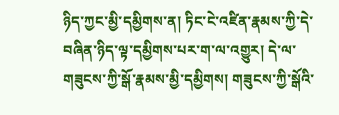ཉིད་ཀྱང་མྱི་དམྱིགས་ན། ཏིང་ངེ་འཛིན་རྣམས་ཀྱི་དེ་བཞིན་ཉིད་ལྟ་དམྱིགས་པར་ག་ལ་འགྱུར། དེ་ལ་གཟུངས་ཀྱི་སྒོ་རྣམས་མྱི་དམྱིགས། གཟུངས་ཀྱི་སྒོའི་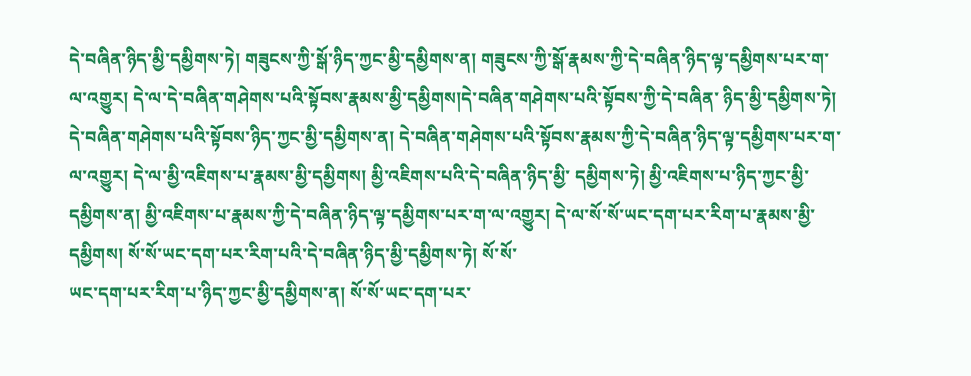དེ་བཞིན་ཉིད་མྱི་དམྱིགས་ཏེ། གཟུངས་ཀྱི་སྒོ་ཉིད་ཀྱང་མྱི་དམྱིགས་ན། གཟུངས་ཀྱི་སྒོ་རྣམས་ཀྱི་དེ་བཞིན་ཉིད་ལྟ་དམྱིགས་པར་ག་ལ་འགྱུར། དེ་ལ་དེ་བཞིན་གཤེགས་པའི་སྟོབས་རྣམས་མྱི་དམྱིགས།དེ་བཞིན་གཤེགས་པའི་སྟོབས་ཀྱི་དེ་བཞིན་ ཉིད་མྱི་དམྱིགས་ཏེ། དེ་བཞིན་གཤེགས་པའི་སྟོབས་ཉིད་ཀྱང་མྱི་དམྱིགས་ན། དེ་བཞིན་གཤེགས་པའི་སྟོབས་རྣམས་ཀྱི་དེ་བཞིན་ཉིད་ལྟ་དམྱིགས་པར་ག་ལ་འགྱུར། དེ་ལ་མྱི་འཇིགས་པ་རྣམས་མྱི་དམྱིགས། མྱི་འཇིགས་པའི་དེ་བཞིན་ཉིད་མྱི་ དམྱིགས་ཏེ། མྱི་འཇིགས་པ་ཉིད་ཀྱང་མྱི་དམྱིགས་ན། མྱི་འཇིགས་པ་རྣམས་ཀྱི་དེ་བཞིན་ཉིད་ལྟ་དམྱིགས་པར་ག་ལ་འགྱུར། དེ་ལ་སོ་སོ་ཡང་དག་པར་རིག་པ་རྣམས་མྱི་དམྱིགས། སོ་སོ་ཡང་དག་པར་རིག་པའི་དེ་བཞིན་ཉིད་མྱི་དམྱིགས་ཏེ། སོ་སོ་
ཡང་དག་པར་རིག་པ་ཉིད་ཀྱང་མྱི་དམྱིགས་ན། སོ་སོ་ཡང་དག་པར་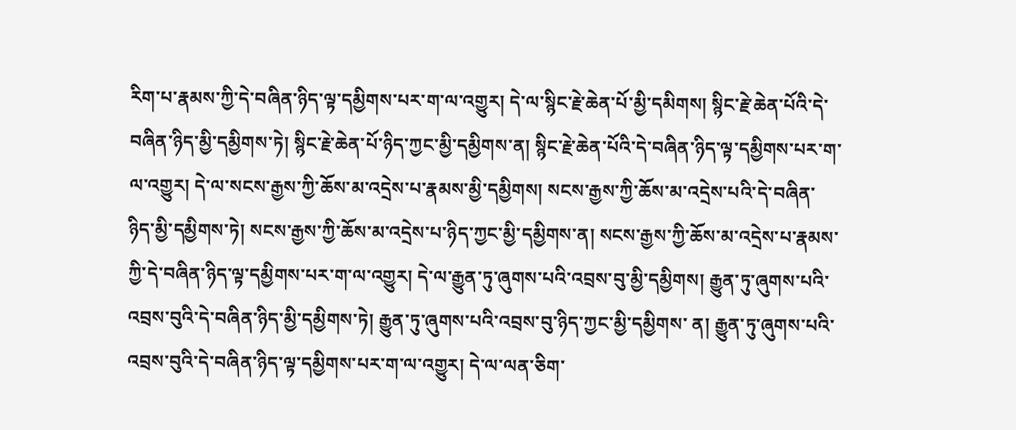རིག་པ་རྣམས་ཀྱི་དེ་བཞིན་ཉིད་ལྟ་དམྱིགས་པར་ག་ལ་འགྱུར། དེ་ལ་སྙིང་རྗེ་ཆེན་པོ་མྱི་དམིགས། སྙིང་རྗེ་ཆེན་པོའི་དེ་བཞིན་ཉིད་མྱི་དམྱིགས་ཏེ། སྙིང་རྗེ་ཆེན་པོ་ཉིད་ཀྱང་མྱི་དམྱིགས་ན། སྙིང་རྗེ་ཆེན་པོའི་དེ་བཞིན་ཉིད་ལྟ་དམྱིགས་པར་ག་ལ་འགྱུར། དེ་ལ་སངས་རྒྱས་ཀྱི་ཆོས་མ་འདྲེས་པ་རྣམས་མྱི་དམྱིགས། སངས་རྒྱས་ཀྱི་ཆོས་མ་འདྲེས་པའི་དེ་བཞིན་ཉིད་མྱི་དམྱིགས་ཏེ། སངས་རྒྱས་ཀྱི་ཆོས་མ་འདྲེས་པ་ཉིད་ཀྱང་མྱི་དམྱིགས་ན། སངས་རྒྱས་ཀྱི་ཆོས་མ་འདྲེས་པ་རྣམས་ཀྱི་དེ་བཞིན་ཉིད་ལྟ་དམྱིགས་པར་ག་ལ་འགྱུར། དེ་ལ་རྒྱུན་ཏུ་ཞུགས་པའི་འབྲས་བུ་མྱི་དམྱིགས། རྒྱུན་ཏུ་ཞུགས་པའི་འབྲས་བུའི་དེ་བཞིན་ཉིད་མྱི་དམྱིགས་ཏེ། རྒྱུན་ཏུ་ཞུགས་པའི་འབྲས་བུ་ཉིད་ཀྱང་མྱི་དམྱིགས་ ན། རྒྱུན་ཏུ་ཞུགས་པའི་འབྲས་བུའི་དེ་བཞིན་ཉིད་ལྟ་དམྱིགས་པར་ག་ལ་འགྱུར། དེ་ལ་ལན་ཅིག་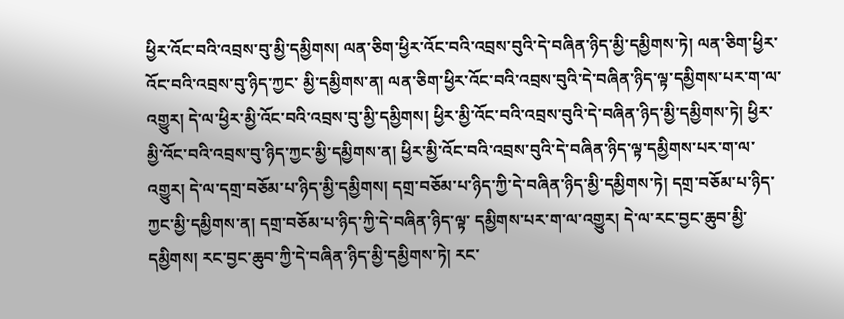ཕྱིར་འོང་བའི་འབྲས་བུ་མྱི་དམྱིགས། ལན་ཅིག་ཕྱིར་འོང་བའི་འབྲས་བུའི་དེ་བཞིན་ཉིད་མྱི་དམྱིགས་ཏེ། ལན་ཅིག་ཕྱིར་འོང་བའི་འབྲས་བུ་ཉིད་ཀྱང་ མྱི་དམྱིགས་ན། ལན་ཅིག་ཕྱིར་འོང་བའི་འབྲས་བུའི་དེ་བཞིན་ཉིད་ལྟ་དམྱིགས་པར་ག་ལ་འགྱུར། དེ་ལ་ཕྱིར་མྱི་འོང་བའི་འབྲས་བུ་མྱི་དམྱིགས། ཕྱིར་མྱི་འོང་བའི་འབྲས་བུའི་དེ་བཞིན་ཉིད་མྱི་དམྱིགས་ཏེ། ཕྱིར་མྱི་འོང་བའི་འབྲས་བུ་ཉིད་ཀྱང་མྱི་དམྱིགས་ན། ཕྱིར་མྱི་འོང་བའི་འབྲས་བུའི་དེ་བཞིན་ཉིད་ལྟ་དམྱིགས་པར་ག་ལ་འགྱུར། དེ་ལ་དགྲ་བཅོམ་པ་ཉིད་མྱི་དམྱིགས། དགྲ་བཅོམ་པ་ཉིད་ཀྱི་དེ་བཞིན་ཉིད་མྱི་དམྱིགས་ཏེ། དགྲ་བཅོམ་པ་ཉིད་ཀྱང་མྱི་དམྱིགས་ན། དགྲ་བཅོམ་པ་ཉིད་ཀྱི་དེ་བཞིན་ཉིད་ལྟ་ དམྱིགས་པར་ག་ལ་འགྱུར། དེ་ལ་རང་བྱང་ཆུབ་མྱི་དམྱིགས། རང་བྱང་ཆུབ་ཀྱི་དེ་བཞིན་ཉིད་མྱི་དམྱིགས་ཏེ། རང་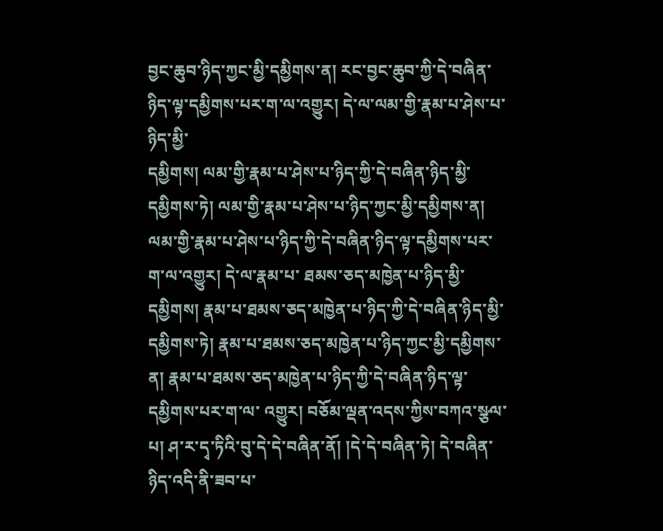བྱང་ཆུབ་ཉིད་ཀྱང་མྱི་དམྱིགས་ན། རང་བྱང་ཆུབ་ཀྱི་དེ་བཞིན་ཉིད་ལྟ་དམྱིགས་པར་ག་ལ་འགྱུར། དེ་ལ་ལམ་གྱི་རྣམ་པ་ཤེས་པ་ཉིད་མྱི་
དམྱིགས། ལམ་གྱི་རྣམ་པ་ཤེས་པ་ཉིད་ཀྱི་དེ་བཞིན་ཉིད་མྱི་དམྱིགས་ཏེ། ལམ་གྱི་རྣམ་པ་ཤེས་པ་ཉིད་ཀྱང་མྱི་དམྱིགས་ན། ལམ་གྱི་རྣམ་པ་ཤེས་པ་ཉིད་ཀྱི་དེ་བཞིན་ཉིད་ལྟ་དམྱིགས་པར་ག་ལ་འགྱུར། དེ་ལ་རྣམ་པ་ ཐམས་ཅད་མཁྱེན་པ་ཉིད་མྱི་དམྱིགས། རྣམ་པ་ཐམས་ཅད་མཁྱེན་པ་ཉིད་ཀྱི་དེ་བཞིན་ཉིད་མྱི་དམྱིགས་ཏེ། རྣམ་པ་ཐམས་ཅད་མཁྱེན་པ་ཉིད་ཀྱང་མྱི་དམྱིགས་ན། རྣམ་པ་ཐམས་ཅད་མཁྱེན་པ་ཉིད་ཀྱི་དེ་བཞིན་ཉིད་ལྟ་དམྱིགས་པར་ག་ལ་ འགྱུར། བཅོམ་ལྡན་འདས་ཀྱིས་བཀའ་སྩལ་པ། ཤ་ར་དྭ་ཏིའི་བུ་དེ་དེ་བཞིན་ནོ། །དེ་དེ་བཞིན་ཏེ། དེ་བཞིན་ཉིད་འདི་ནི་ཟབ་པ་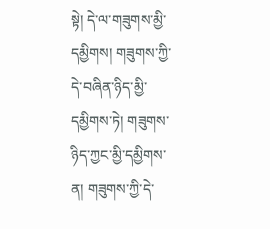སྟེ། དེ་ལ་གཟུགས་མྱི་དམྱིགས། གཟུགས་ཀྱི་དེ་བཞིན་ཉིད་མྱི་དམྱིགས་ཏེ། གཟུགས་ཉིད་ཀྱང་མྱི་དམྱིགས་ ན། གཟུགས་ཀྱི་དེ་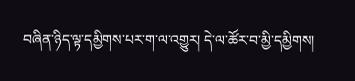བཞིན་ཉིད་ལྟ་དམྱིགས་པར་ག་ལ་འགྱུར། དེ་ལ་ཚོར་བ་མྱི་དམྱིགས།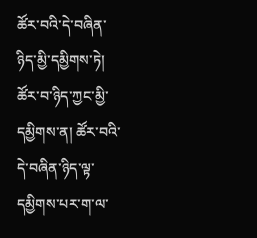ཚོར་བའི་དེ་བཞིན་ཉིད་མྱི་དམྱིགས་ཏེ། ཚོར་བ་ཉིད་ཀྱང་མྱི་དམྱིགས་ན། ཚོར་བའི་དེ་བཞིན་ཉིད་ལྟ་དམྱིགས་པར་ག་ལ་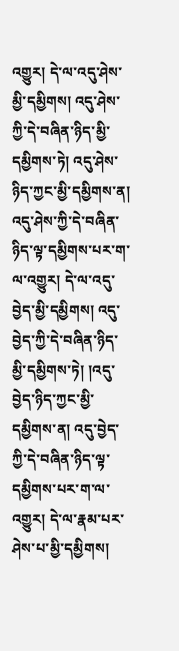འགྱུར། དེ་ལ་འདུ་ཤེས་མྱི་དམྱིགས། འདུ་ཤེས་ཀྱི་དེ་བཞིན་ཉིད་མྱི་དམྱིགས་ཏེ། འདུ་ཤེས་ཉིད་ཀྱང་མྱི་དམྱིགས་ན། འདུ་ཤེས་ཀྱི་དེ་བཞིན་ཉིད་ལྟ་དམྱིགས་པར་ག་ལ་འགྱུར། དེ་ལ་འདུ་བྱེད་མྱི་དམྱིགས། འདུ་བྱེད་ཀྱི་དེ་བཞིན་ཉིད་མྱི་དམྱིགས་ཏེ། །འདུ་བྱེད་ཉིད་ཀྱང་མྱི་དམྱིགས་ན། འདུ་བྱེད་ཀྱི་དེ་བཞིན་ཉིད་ལྟ་ དམྱིགས་པར་ག་ལ་འགྱུར། དེ་ལ་རྣམ་པར་ཤེས་པ་མྱི་དམྱིགས།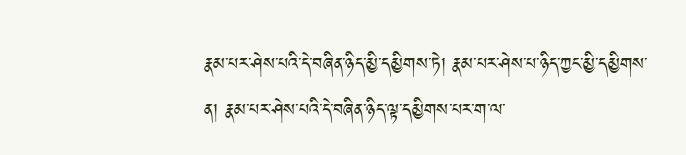རྣམ་པར་ཤེས་པའི་དེ་བཞིན་ཉིད་མྱི་དམྱིགས་ཏེ། རྣམ་པར་ཤེས་པ་ཉིད་ཀྱང་མྱི་དམྱིགས་ན། རྣམ་པར་ཤེས་པའི་དེ་བཞིན་ཉིད་ལྟ་དམྱིགས་པར་ག་ལ་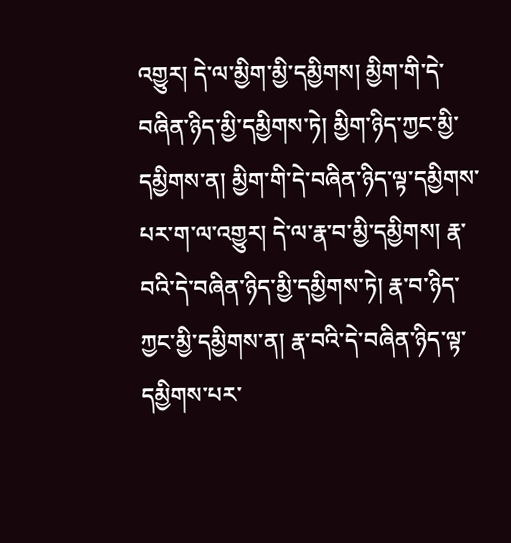འགྱུར། དེ་ལ་མྱིག་མྱི་དམྱིགས། མྱིག་གི་དེ་ བཞིན་ཉིད་མྱི་དམྱིགས་ཏེ། མྱིག་ཉིད་ཀྱང་མྱི་དམྱིགས་ན། མྱིག་གི་དེ་བཞིན་ཉིད་ལྟ་དམྱིགས་པར་ག་ལ་འགྱུར། དེ་ལ་རྣ་བ་མྱི་དམྱིགས། རྣ་བའི་དེ་བཞིན་ཉིད་མྱི་དམྱིགས་ཏེ། རྣ་བ་ཉིད་ཀྱང་མྱི་དམྱིགས་ན། རྣ་བའི་དེ་བཞིན་ཉིད་ལྟ་དམྱིགས་པར་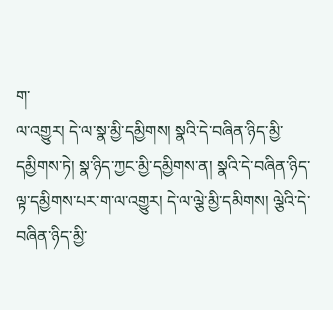ག་
ལ་འགྱུར། དེ་ལ་སྣ་མྱི་དམྱིགས། སྣའི་དེ་བཞིན་ཉིད་མྱི་དམྱིགས་ཏེ། སྣ་ཉིད་ཀྱང་མྱི་དམྱིགས་ན། སྣའི་དེ་བཞིན་ཉིད་ལྟ་དམྱིགས་པར་ག་ལ་འགྱུར། དེ་ལ་ལྕེ་མྱི་དམིགས། ལྕེའི་དེ་བཞིན་ཉིད་མྱི་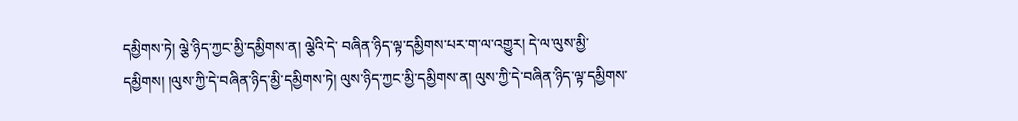དམྱིགས་ཏེ། ལྕེ་ཉིད་ཀྱང་མྱི་དམྱིགས་ན། ལྕེའི་དེ་ བཞིན་ཉིད་ལྟ་དམྱིགས་པར་ག་ལ་འགྱུར། དེ་ལ་ལུས་མྱི་དམྱིགས། །ལུས་ཀྱི་དེ་བཞིན་ཉིད་མྱི་དམྱིགས་ཏེ། ལུས་ཉིད་ཀྱང་མྱི་དམྱིགས་ན། ལུས་ཀྱི་དེ་བཞིན་ཉིད་ལྟ་དམྱིགས་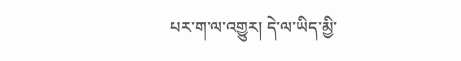པར་ག་ལ་འགྱུར། དེ་ལ་ཡིད་མྱི་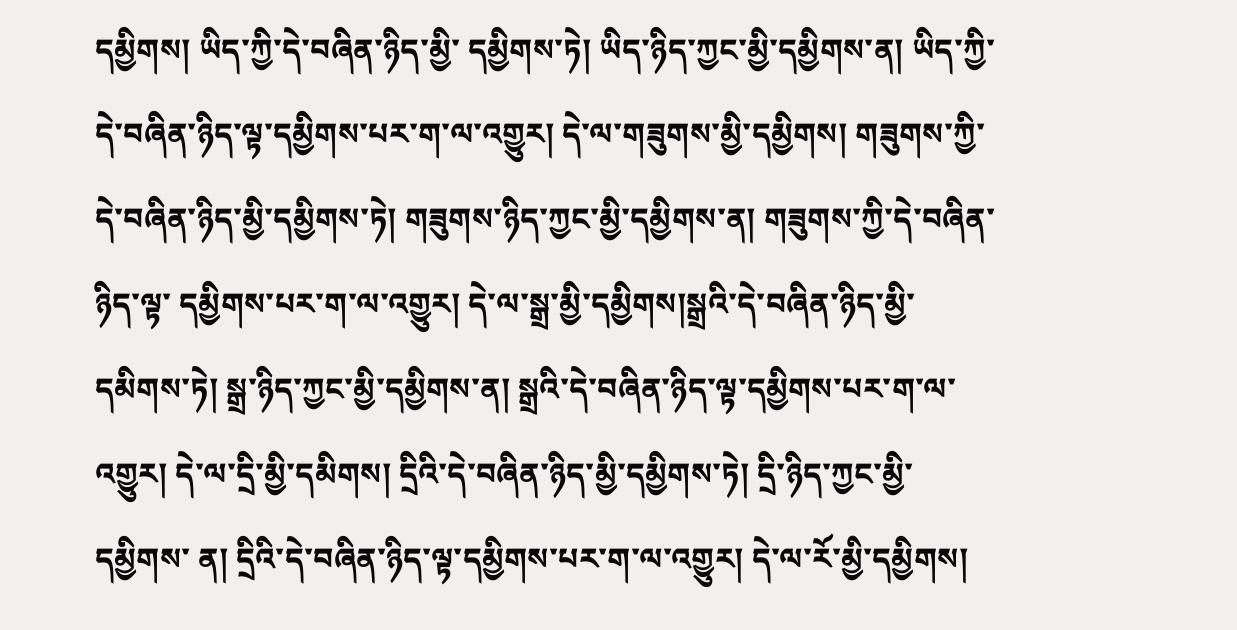དམྱིགས། ཡིད་ཀྱི་དེ་བཞིན་ཉིད་མྱི་ དམྱིགས་ཏེ། ཡིད་ཉིད་ཀྱང་མྱི་དམྱིགས་ན། ཡིད་ཀྱི་དེ་བཞིན་ཉིད་ལྟ་དམྱིགས་པར་ག་ལ་འགྱུར། དེ་ལ་གཟུགས་མྱི་དམྱིགས། གཟུགས་ཀྱི་དེ་བཞིན་ཉིད་མྱི་དམྱིགས་ཏེ། གཟུགས་ཉིད་ཀྱང་མྱི་དམྱིགས་ན། གཟུགས་ཀྱི་དེ་བཞིན་ཉིད་ལྟ་ དམྱིགས་པར་ག་ལ་འགྱུར། དེ་ལ་སྒྲ་མྱི་དམྱིགས།སྒྲའི་དེ་བཞིན་ཉིད་མྱི་དམིགས་ཏེ། སྒྲ་ཉིད་ཀྱང་མྱི་དམྱིགས་ན། སྒྲའི་དེ་བཞིན་ཉིད་ལྟ་དམྱིགས་པར་ག་ལ་འགྱུར། དེ་ལ་དྲི་མྱི་དམིགས། དྲིའི་དེ་བཞིན་ཉིད་མྱི་དམྱིགས་ཏེ། དྲི་ཉིད་ཀྱང་མྱི་དམྱིགས་ ན། དྲིའི་དེ་བཞིན་ཉིད་ལྟ་དམྱིགས་པར་ག་ལ་འགྱུར། དེ་ལ་རོ་མྱི་དམྱིགས།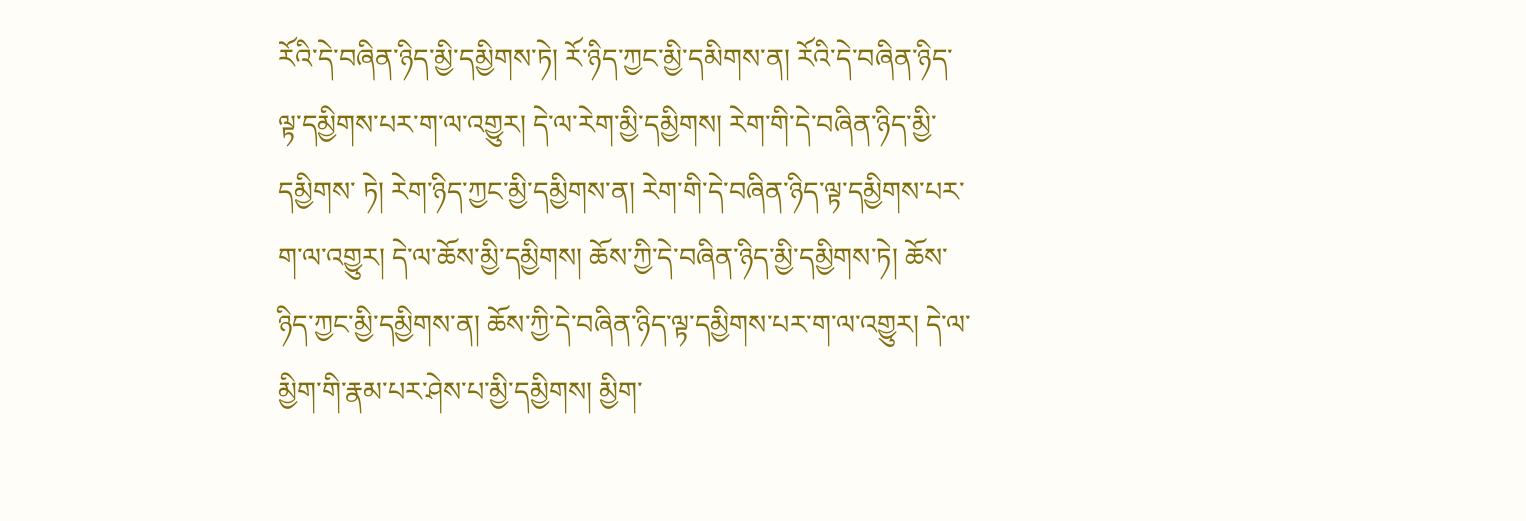རོའི་དེ་བཞིན་ཉིད་མྱི་དམྱིགས་ཏེ། རོ་ཉིད་ཀྱང་མྱི་དམིགས་ན། རོའི་དེ་བཞིན་ཉིད་ལྟ་དམྱིགས་པར་ག་ལ་འགྱུར། དེ་ལ་རེག་མྱི་དམྱིགས། རེག་གི་དེ་བཞིན་ཉིད་མྱི་དམྱིགས་ ཏེ། རེག་ཉིད་ཀྱང་མྱི་དམྱིགས་ན། རེག་གི་དེ་བཞིན་ཉིད་ལྟ་དམྱིགས་པར་ག་ལ་འགྱུར། དེ་ལ་ཆོས་མྱི་དམྱིགས། ཆོས་ཀྱི་དེ་བཞིན་ཉིད་མྱི་དམྱིགས་ཏེ། ཆོས་ཉིད་ཀྱང་མྱི་དམྱིགས་ན། ཆོས་ཀྱི་དེ་བཞིན་ཉིད་ལྟ་དམྱིགས་པར་ག་ལ་འགྱུར། དེ་ལ་ མྱིག་གི་རྣམ་པར་ཤེས་པ་མྱི་དམྱིགས། མྱིག་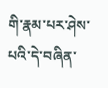གི་རྣམ་པར་ཤེས་པའི་དེ་བཞིན་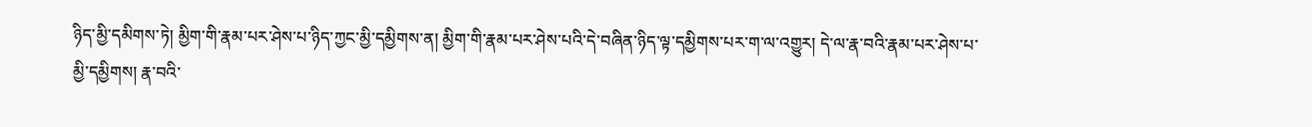ཉིད་མྱི་དམིགས་ཏེ། མྱིག་གི་རྣམ་པར་ཤེས་པ་ཉིད་ཀྱང་མྱི་དམྱིགས་ན། མྱིག་གི་རྣམ་པར་ཤེས་པའི་དེ་བཞིན་ཉིད་ལྟ་དམྱིགས་པར་ག་ལ་འགྱུར། དེ་ལ་རྣ་བའི་རྣམ་པར་ཤེས་པ་
མྱི་དམྱིགས། རྣ་བའི་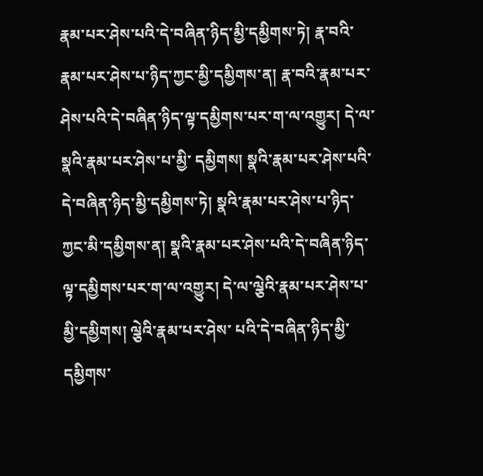རྣམ་པར་ཤེས་པའི་དེ་བཞིན་ཉིད་མྱི་དམྱིགས་ཏེ། རྣ་བའི་རྣམ་པར་ཤེས་པ་ཉིད་ཀྱང་མྱི་དམྱིགས་ན། རྣ་བའི་རྣམ་པར་ཤེས་པའི་དེ་བཞིན་ཉིད་ལྟ་དམྱིགས་པར་ག་ལ་འགྱུར། དེ་ལ་སྣའི་རྣམ་པར་ཤེས་པ་མྱི་ དམྱིགས། སྣའི་རྣམ་པར་ཤེས་པའི་དེ་བཞིན་ཉིད་མྱི་དམྱིགས་ཏེ། སྣའི་རྣམ་པར་ཤེས་པ་ཉིད་ཀྱང་མི་དམྱིགས་ན། སྣའི་རྣམ་པར་ཤེས་པའི་དེ་བཞིན་ཉིད་ལྟ་དམྱིགས་པར་ག་ལ་འགྱུར། དེ་ལ་ལྕེའི་རྣམ་པར་ཤེས་པ་མྱི་དམྱིགས། ལྕེའི་རྣམ་པར་ཤེས་ པའི་དེ་བཞིན་ཉིད་མྱི་དམྱིགས་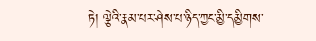ཏེ། ལྕེའི་རྣམ་པར་ཤེས་པ་ཉིད་ཀྱང་མྱི་དམྱིགས་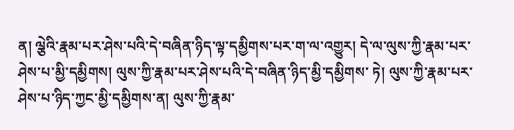ན། ལྕེའི་རྣམ་པར་ཤེས་པའི་དེ་བཞིན་ཉིད་ལྟ་དམྱིགས་པར་ག་ལ་འགྱུར། དེ་ལ་ལུས་ཀྱི་རྣམ་པར་ཤེས་པ་མྱི་དམྱིགས། ལུས་ཀྱི་རྣམ་པར་ཤེས་པའི་དེ་བཞིན་ཉིད་མྱི་དམྱིགས་ ཏེ། ལུས་ཀྱི་རྣམ་པར་ཤེས་པ་ཉིད་ཀྱང་མྱི་དམྱིགས་ན། ལུས་ཀྱི་རྣམ་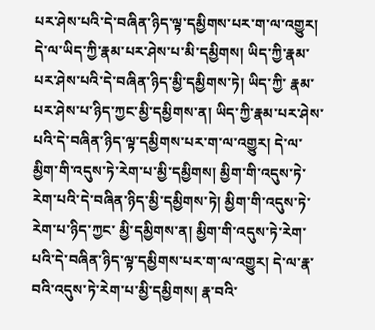པར་ཤེས་པའི་དེ་བཞིན་ཉིད་ལྟ་དམྱིགས་པར་ག་ལ་འགྱུར། དེ་ལ་ཡིད་ཀྱི་རྣམ་པར་ཤེས་པ་མི་དམྱིགས། ཡིད་ཀྱི་རྣམ་པར་ཤེས་པའི་དེ་བཞིན་ཉིད་མྱི་དམྱིགས་ཏེ། ཡིད་ཀྱི་ རྣམ་པར་ཤེས་པ་ཉིད་ཀྱང་མྱི་དམྱིགས་ན། ཡིད་ཀྱི་རྣམ་པར་ཤེས་པའི་དེ་བཞིན་ཉིད་ལྟ་དམྱིགས་པར་ག་ལ་འགྱུར། དེ་ལ་མྱིག་གི་འདུས་ཏེ་རེག་པ་མྱི་དམྱིགས། མྱིག་གི་འདུས་ཏེ་རེག་པའི་དེ་བཞིན་ཉིད་མྱི་དམྱིགས་ཏེ། མྱིག་གི་འདུས་ཏེ་རེག་པ་ཉིད་ཀྱང་ མྱི་དམྱིགས་ན། མྱིག་གི་འདུས་ཏེ་རེག་པའི་དེ་བཞིན་ཉིད་ལྟ་དམྱིགས་པར་ག་ལ་འགྱུར། དེ་ལ་རྣ་བའི་འདུས་ཏེ་རེག་པ་མྱི་དམྱིགས། རྣ་བའི་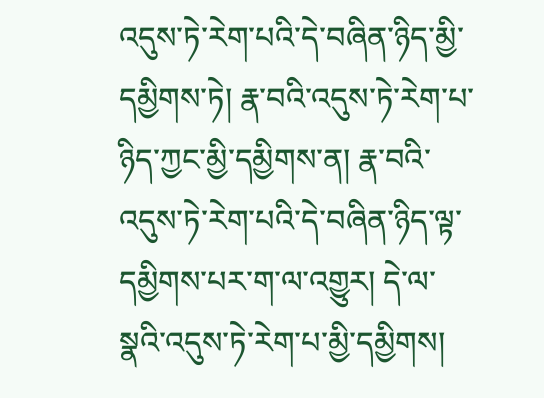འདུས་ཏེ་རེག་པའི་དེ་བཞིན་ཉིད་མྱི་དམྱིགས་ཏེ། རྣ་བའི་འདུས་ཏེ་རེག་པ་ཉིད་ཀྱང་མྱི་དམྱིགས་ན། རྣ་བའི་ འདུས་ཏེ་རེག་པའི་དེ་བཞིན་ཉིད་ལྟ་དམྱིགས་པར་ག་ལ་འགྱུར། དེ་ལ་སྣའི་འདུས་ཏེ་རེག་པ་མྱི་དམྱིགས།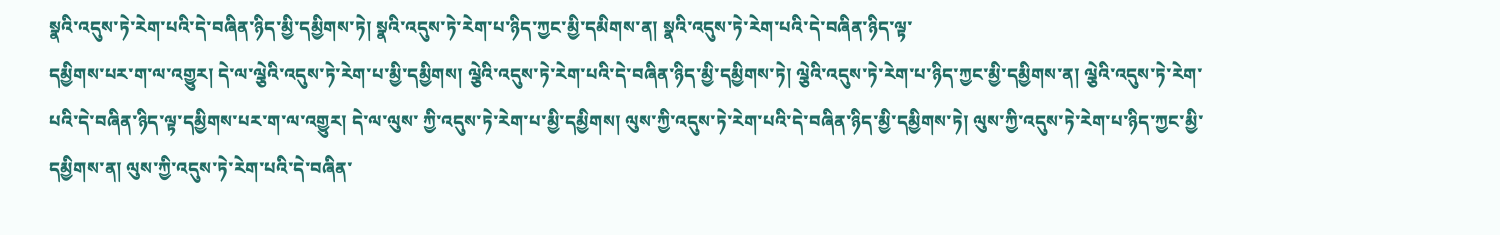སྣའི་འདུས་ཏེ་རེག་པའི་དེ་བཞིན་ཉིད་མྱི་དམྱིགས་ཏེ། སྣའི་འདུས་ཏེ་རེག་པ་ཉིད་ཀྱང་མྱི་དམིགས་ན། སྣའི་འདུས་ཏེ་རེག་པའི་དེ་བཞིན་ཉིད་ལྟ་
དམྱིགས་པར་ག་ལ་འགྱུར། དེ་ལ་ལྕེའི་འདུས་ཏེ་རེག་པ་མྱི་དམྱིགས། ལྕེའི་འདུས་ཏེ་རེག་པའི་དེ་བཞིན་ཉིད་མྱི་དམྱིགས་ཏེ། ལྕེའི་འདུས་ཏེ་རེག་པ་ཉིད་ཀྱང་མྱི་དམྱིགས་ན། ལྕེའི་འདུས་ཏེ་རེག་པའི་དེ་བཞིན་ཉིད་ལྟ་དམྱིགས་པར་ག་ལ་འགྱུར། དེ་ལ་ལུས་ ཀྱི་འདུས་ཏེ་རེག་པ་མྱི་དམྱིགས། ལུས་ཀྱི་འདུས་ཏེ་རེག་པའི་དེ་བཞིན་ཉིད་མྱི་དམྱིགས་ཏེ། ལུས་ཀྱི་འདུས་ཏེ་རེག་པ་ཉིད་ཀྱང་མྱི་དམྱིགས་ན། ལུས་ཀྱི་འདུས་ཏེ་རེག་པའི་དེ་བཞིན་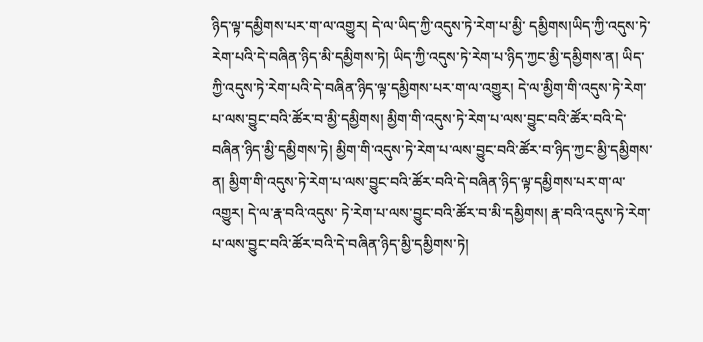ཉིད་ལྟ་དམྱིགས་པར་ག་ལ་འགྱུར། དེ་ལ་ཡིད་ཀྱི་འདུས་ཏེ་རེག་པ་མྱི་ དམྱིགས།ཡིད་ཀྱི་འདུས་ཏེ་རེག་པའི་དེ་བཞིན་ཉིད་མི་དམྱིགས་ཏེ། ཡིད་ཀྱི་འདུས་ཏེ་རེག་པ་ཉིད་ཀྱང་མྱི་དམྱིགས་ན། ཡིད་ཀྱི་འདུས་ཏེ་རེག་པའི་དེ་བཞིན་ཉིད་ལྟ་དམྱིགས་པར་ག་ལ་འགྱུར། དེ་ལ་མྱིག་གི་འདུས་ཏེ་རེག་པ་ལས་བྱུང་བའི་ཚོར་བ་མྱི་དམྱིགས། མྱིག་གི་འདུས་ཏེ་རེག་པ་ལས་བྱུང་བའི་ཚོར་བའི་དེ་བཞིན་ཉིད་མྱི་དམྱིགས་ཏེ། མྱིག་གི་འདུས་ཏེ་རེག་པ་ལས་བྱུང་བའི་ཚོར་བ་ཉིད་ཀྱང་མྱི་དམྱིགས་ན། མྱིག་གི་འདུས་ཏེ་རེག་པ་ལས་བྱུང་བའི་ཚོར་བའི་དེ་བཞིན་ཉིད་ལྟ་དམྱིགས་པར་ག་ལ་འགྱུར། དེ་ལ་རྣ་བའི་འདུས་ ཏེ་རེག་པ་ལས་བྱུང་བའི་ཚོར་བ་མི་དམྱིགས། རྣ་བའི་འདུས་ཏེ་རེག་པ་ལས་བྱུང་བའི་ཚོར་བའི་དེ་བཞིན་ཉིད་མྱི་དམྱིགས་ཏེ།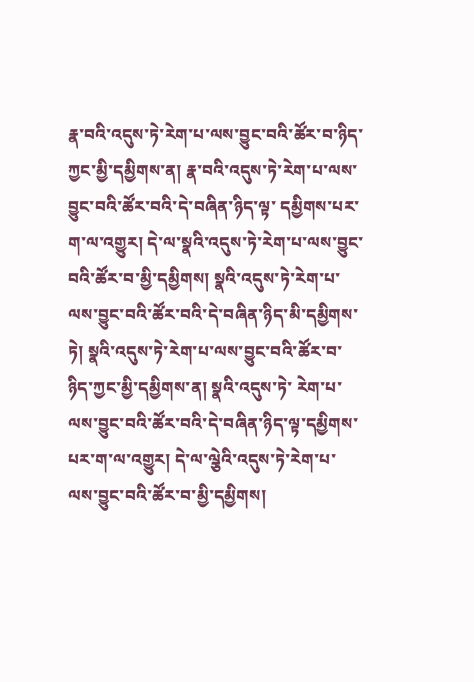རྣ་བའི་འདུས་ཏེ་རེག་པ་ལས་བྱུང་བའི་ཚོར་བ་ཉིད་ཀྱང་མྱི་དམྱིགས་ན། རྣ་བའི་འདུས་ཏེ་རེག་པ་ལས་བྱུང་བའི་ཚོར་བའི་དེ་བཞིན་ཉིད་ལྟ་ དམྱིགས་པར་ག་ལ་འགྱུར། དེ་ལ་སྣའི་འདུས་ཏེ་རེག་པ་ལས་བྱུང་བའི་ཚོར་བ་མྱི་དམྱིགས། སྣའི་འདུས་ཏེ་རེག་པ་ལས་བྱུང་བའི་ཚོར་བའི་དེ་བཞིན་ཉིད་མི་དམྱིགས་ཏེ། སྣའི་འདུས་ཏེ་རེག་པ་ལས་བྱུང་བའི་ཚོར་བ་ཉིད་ཀྱང་མྱི་དམྱིགས་ན། སྣའི་འདུས་ཏེ་ རེག་པ་ལས་བྱུང་བའི་ཚོར་བའི་དེ་བཞིན་ཉིད་ལྟ་དམྱིགས་པར་ག་ལ་འགྱུར། དེ་ལ་ལྕེའི་འདུས་ཏེ་རེག་པ་ལས་བྱུང་བའི་ཚོར་བ་མྱི་དམྱིགས།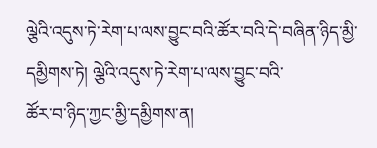ལྕེའི་འདུས་ཏེ་རེག་པ་ལས་བྱུང་བའི་ཚོར་བའི་དེ་བཞིན་ཉིད་མྱི་དམྱིགས་ཏེ། ལྕེའི་འདུས་ཏེ་རེག་པ་ལས་བྱུང་བའི་
ཚོར་བ་ཉིད་ཀྱང་མྱི་དམྱིགས་ན།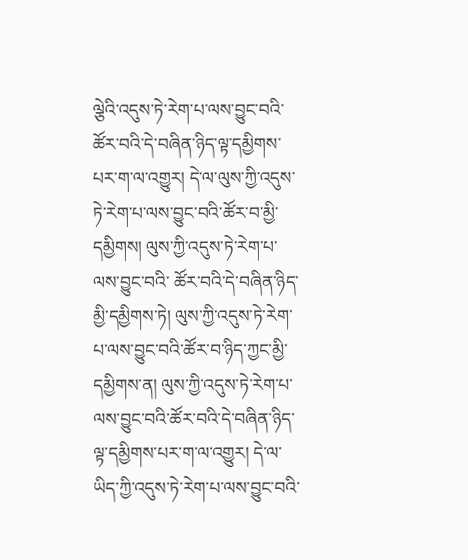ལྕེའི་འདུས་ཏེ་རེག་པ་ལས་བྱུང་བའི་ཚོར་བའི་དེ་བཞིན་ཉིད་ལྟ་དམྱིགས་པར་ག་ལ་འགྱུར། དེ་ལ་ལུས་ཀྱི་འདུས་ཏེ་རེག་པ་ལས་བྱུང་བའི་ཚོར་བ་མྱི་དམྱིགས། ལུས་ཀྱི་འདུས་ཏེ་རེག་པ་ལས་བྱུང་བའི་ ཚོར་བའི་དེ་བཞིན་ཉིད་མྱི་དམྱིགས་ཏེ། ལུས་ཀྱི་འདུས་ཏེ་རེག་པ་ལས་བྱུང་བའི་ཚོར་བ་ཉིད་ཀྱང་མྱི་དམྱིགས་ན། ལུས་ཀྱི་འདུས་ཏེ་རེག་པ་ལས་བྱུང་བའི་ཚོར་བའི་དེ་བཞིན་ཉིད་ལྟ་དམྱིགས་པར་ག་ལ་འགྱུར། དེ་ལ་ཡིད་ཀྱི་འདུས་ཏེ་རེག་པ་ལས་བྱུང་བའི་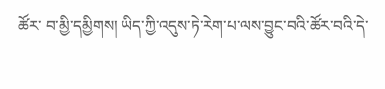ཚོར་ བ་མྱི་དམྱིགས། ཡིད་ཀྱི་འདུས་ཏེ་རེག་པ་ལས་བྱུང་བའི་ཚོར་བའི་དེ་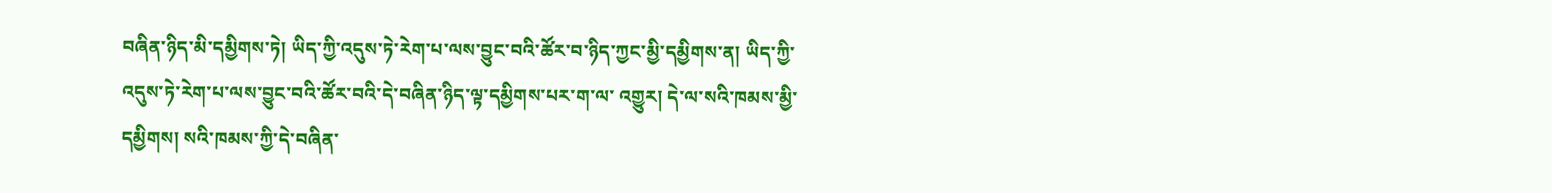བཞིན་ཉིད་མི་དམྱིགས་ཏེ། ཡིད་ཀྱི་འདུས་ཏེ་རེག་པ་ལས་བྱུང་བའི་ཚོར་བ་ཉིད་ཀྱང་མྱི་དམྱིགས་ན། ཡིད་ཀྱི་འདུས་ཏེ་རེག་པ་ལས་བྱུང་བའི་ཚོར་བའི་དེ་བཞིན་ཉིད་ལྟ་དམྱིགས་པར་ག་ལ་ འགྱུར། དེ་ལ་སའི་ཁམས་མྱི་དམྱིགས། སའི་ཁམས་ཀྱི་དེ་བཞིན་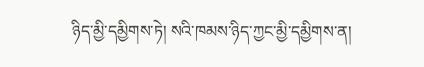ཉིད་མྱི་དམྱིགས་ཏེ། སའི་ཁམས་ཉིད་ཀྱང་མྱི་དམྱིགས་ན།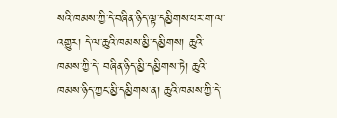སའི་ཁམས་ཀྱི་དེ་བཞིན་ཉིད་ལྟ་དམྱིགས་པར་ག་ལ་འགྱུར། དེ་ལ་ཆུའི་ཁམས་མྱི་དམྱིགས། ཆུའི་ཁམས་ཀྱི་དེ་ བཞིན་ཉིད་མྱི་དམྱིགས་ཏེ། ཆུའི་ཁམས་ཉིད་ཀྱང་མྱི་དམྱིགས་ན། ཆུའི་ཁམས་ཀྱི་དེ་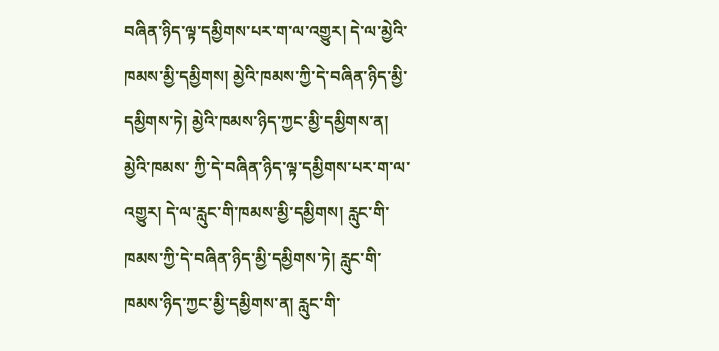བཞིན་ཉིད་ལྟ་དམྱིགས་པར་ག་ལ་འགྱུར། དེ་ལ་མྱེའི་ཁམས་མྱི་དམྱིགས། མྱེའི་ཁམས་ཀྱི་དེ་བཞིན་ཉིད་མྱི་དམྱིགས་ཏེ། མྱེའི་ཁམས་ཉིད་ཀྱང་མྱི་དམྱིགས་ན། མྱེའི་ཁམས་ ཀྱི་དེ་བཞིན་ཉིད་ལྟ་དམྱིགས་པར་ག་ལ་འགྱུར། དེ་ལ་རླུང་གི་ཁམས་མྱི་དམྱིགས། རླུང་གི་ཁམས་ཀྱི་དེ་བཞིན་ཉིད་མྱི་དམྱིགས་ཏེ། རླུང་གི་ཁམས་ཉིད་ཀྱང་མྱི་དམྱིགས་ན། རླུང་གི་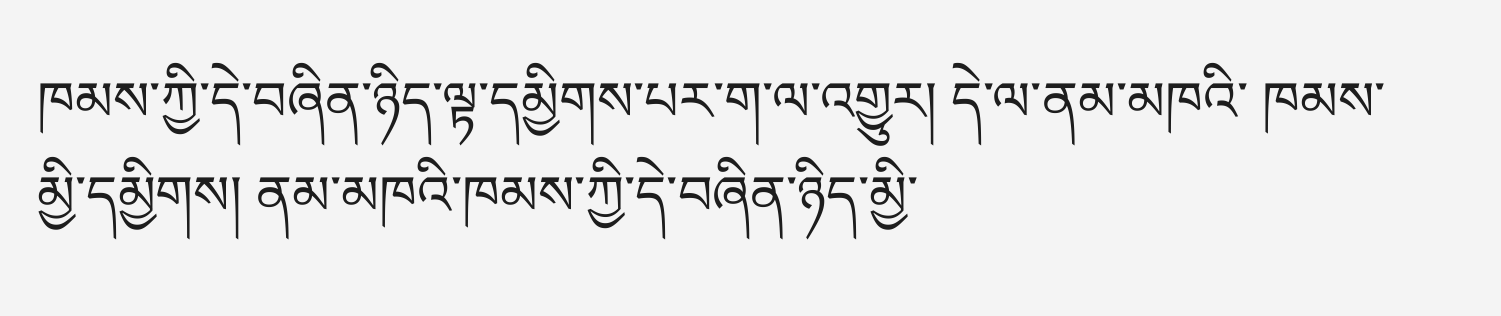ཁམས་ཀྱི་དེ་བཞིན་ཉིད་ལྟ་དམྱིགས་པར་ག་ལ་འགྱུར། དེ་ལ་ནམ་མཁའི་ ཁམས་མྱི་དམྱིགས། ནམ་མཁའི་ཁམས་ཀྱི་དེ་བཞིན་ཉིད་མྱི་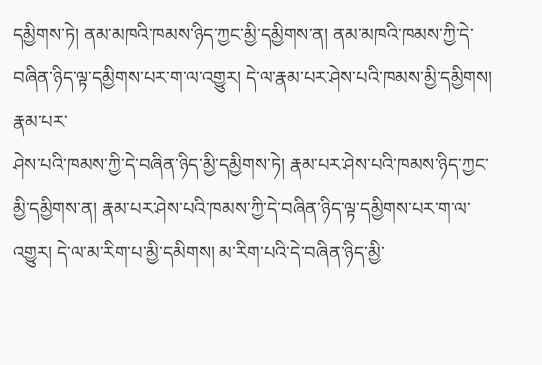དམྱིགས་ཏེ། ནམ་མཁའི་ཁམས་ཉིད་ཀྱང་མྱི་དམྱིགས་ན། ནམ་མཁའི་ཁམས་ཀྱི་དེ་བཞིན་ཉིད་ལྟ་དམྱིགས་པར་ག་ལ་འགྱུར། དེ་ལ་རྣམ་པར་ཤེས་པའི་ཁམས་མྱི་དམྱིགས། རྣམ་པར་
ཤེས་པའི་ཁམས་ཀྱི་དེ་བཞིན་ཉིད་མྱི་དམྱིགས་ཏེ། རྣམ་པར་ཤེས་པའི་ཁམས་ཉིད་ཀྱང་མྱི་དམྱིགས་ན། རྣམ་པར་ཤེས་པའི་ཁམས་ཀྱི་དེ་བཞིན་ཉིད་ལྟ་དམྱིགས་པར་ག་ལ་འགྱུར། དེ་ལ་མ་རིག་པ་མྱི་དམིགས། མ་རིག་པའི་དེ་བཞིན་ཉིད་མྱི་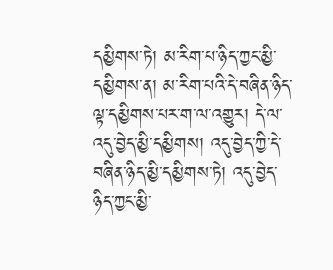དམྱིགས་ཏེ། མ་རིག་པ་ཉིད་ཀྱང་མྱི་དམྱིགས་ན། མ་རིག་པའི་དེ་བཞིན་ཉིད་ལྟ་དམྱིགས་པར་ག་ལ་འགྱུར། དེ་ལ་འདུ་བྱེད་མྱི་དམྱིགས། འདུ་བྱེད་ཀྱི་དེ་བཞིན་ཉིད་མྱི་དམྱིགས་ཏེ། འདུ་བྱེད་ཉིད་ཀྱང་མྱི་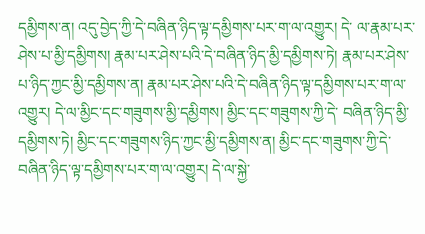དམྱིགས་ན། འདུ་བྱེད་ཀྱི་དེ་བཞིན་ཉིད་ལྟ་དམྱིགས་པར་ག་ལ་འགྱུར། དེ་ ལ་རྣམ་པར་ཤེས་པ་མྱི་དམྱིགས། རྣམ་པར་ཤེས་པའི་དེ་བཞིན་ཉིད་མྱི་དམྱིགས་ཏེ། རྣམ་པར་ཤེས་པ་ཉིད་ཀྱང་མྱི་དམྱིགས་ན། རྣམ་པར་ཤེས་པའི་དེ་བཞིན་ཉིད་ལྟ་དམྱིགས་པར་ག་ལ་འགྱུར། དེ་ལ་མྱིང་དང་གཟུགས་མྱི་དམྱིགས། མྱིང་དང་གཟུགས་ཀྱི་དེ་ བཞིན་ཉིད་མྱི་དམྱིགས་ཏེ། མྱིང་དང་གཟུགས་ཉིད་ཀྱང་མྱི་དམྱིགས་ན། མྱིང་དང་གཟུགས་ཀྱི་དེ་བཞིན་ཉིད་ལྟ་དམྱིགས་པར་ག་ལ་འགྱུར། དེ་ལ་སྐྱེ་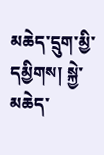མཆེད་དྲུག་མྱི་དམྱིགས། སྐྱེ་མཆེད་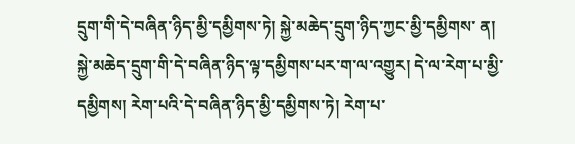དྲུག་གི་དེ་བཞིན་ཉིད་མྱི་དམྱིགས་ཏེ། སྐྱེ་མཆེད་དྲུག་ཉིད་ཀྱང་མྱི་དམྱིགས་ ན། སྐྱེ་མཆེད་དྲུག་གི་དེ་བཞིན་ཉིད་ལྟ་དམྱིགས་པར་ག་ལ་འགྱུར། དེ་ལ་རེག་པ་མྱི་དམྱིགས། རེག་པའི་དེ་བཞིན་ཉིད་མྱི་དམྱིགས་ཏེ། རེག་པ་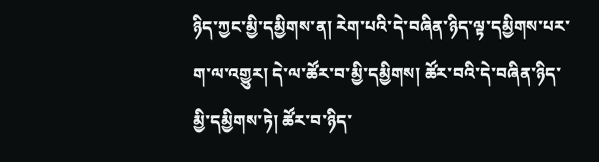ཉིད་ཀྱང་མྱི་དམྱིགས་ན། རེག་པའི་དེ་བཞིན་ཉིད་ལྟ་དམྱིགས་པར་ག་ལ་འགྱུར། དེ་ལ་ཚོར་བ་མྱི་དམྱིགས། ཚོར་བའི་དེ་བཞིན་ཉིད་མྱི་དམྱིགས་ཏེ། ཚོར་བ་ཉིད་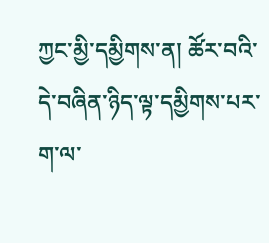ཀྱང་མྱི་དམྱིགས་ན། ཚོར་བའི་དེ་བཞིན་ཉིད་ལྟ་དམྱིགས་པར་ག་ལ་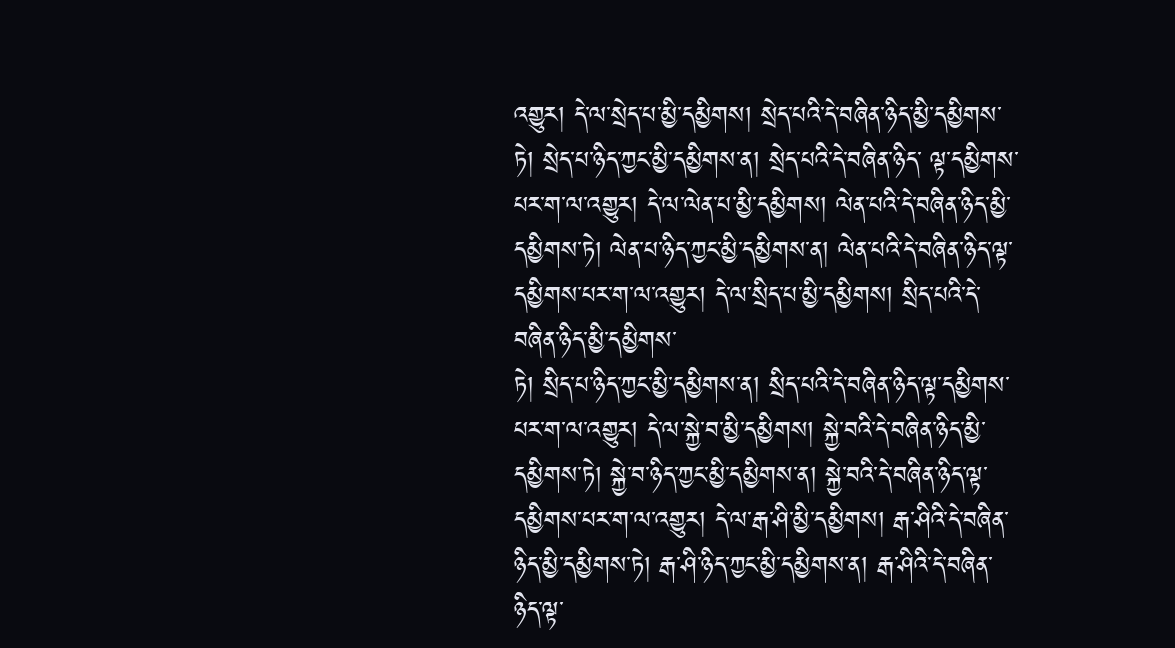འགྱུར། དེ་ལ་སྲེད་པ་མྱི་དམྱིགས། སྲེད་པའི་དེ་བཞིན་ཉིད་མྱི་དམྱིགས་ཏེ། སྲེད་པ་ཉིད་ཀྱང་མྱི་དམྱིགས་ན། སྲེད་པའི་དེ་བཞིན་ཉིད་ ལྟ་དམྱིགས་པར་ག་ལ་འགྱུར། དེ་ལ་ལེན་པ་མྱི་དམྱིགས། ལེན་པའི་དེ་བཞིན་ཉིད་མྱི་དམྱིགས་ཏེ། ལེན་པ་ཉིད་ཀྱང་མྱི་དམྱིགས་ན། ལེན་པའི་དེ་བཞིན་ཉིད་ལྟ་དམྱིགས་པར་ག་ལ་འགྱུར། དེ་ལ་སྲིད་པ་མྱི་དམྱིགས། སྲིད་པའི་དེ་བཞིན་ཉིད་མྱི་དམྱིགས་
ཏེ། སྲིད་པ་ཉིད་ཀྱང་མྱི་དམྱིགས་ན། སྲིད་པའི་དེ་བཞིན་ཉིད་ལྟ་དམྱིགས་པར་ག་ལ་འགྱུར། དེ་ལ་སྐྱེ་བ་མྱི་དམྱིགས། སྐྱེ་བའི་དེ་བཞིན་ཉིད་མྱི་དམྱིགས་ཏེ། སྐྱེ་བ་ཉིད་ཀྱང་མྱི་དམྱིགས་ན། སྐྱེ་བའི་དེ་བཞིན་ཉིད་ལྟ་ དམྱིགས་པར་ག་ལ་འགྱུར། དེ་ལ་རྒ་ཤི་མྱི་དམྱིགས། རྒ་ཤིའི་དེ་བཞིན་ཉིད་མྱི་དམྱིགས་ཏེ། རྒ་ཤི་ཉིད་ཀྱང་མྱི་དམྱིགས་ན། རྒ་ཤིའི་དེ་བཞིན་ཉིད་ལྟ་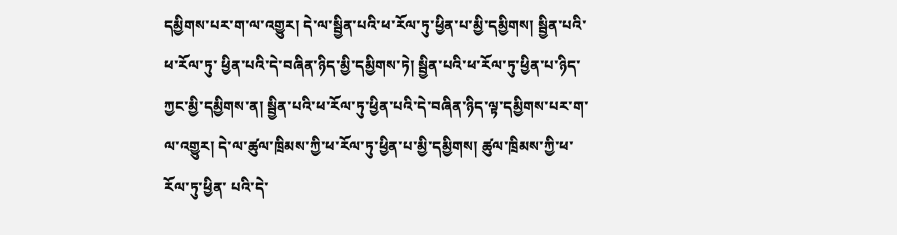དམྱིགས་པར་ག་ལ་འགྱུར། དེ་ལ་སྦྱིན་པའི་ཕ་རོལ་ཏུ་ཕྱིན་པ་མྱི་དམྱིགས། སྦྱིན་པའི་ཕ་རོལ་ཏུ་ ཕྱིན་པའི་དེ་བཞིན་ཉིད་མྱི་དམྱིགས་ཏེ། སྦྱིན་པའི་ཕ་རོལ་ཏུ་ཕྱིན་པ་ཉིད་ཀྱང་མྱི་དམྱིགས་ན། སྦྱིན་པའི་ཕ་རོལ་ཏུ་ཕྱིན་པའི་དེ་བཞིན་ཉིད་ལྟ་དམྱིགས་པར་ག་ལ་འགྱུར། དེ་ལ་ཚུལ་ཁྲིམས་ཀྱི་ཕ་རོལ་ཏུ་ཕྱིན་པ་མྱི་དམྱིགས། ཚུལ་ཁྲིམས་ཀྱི་ཕ་རོལ་ཏུ་ཕྱིན་ པའི་དེ་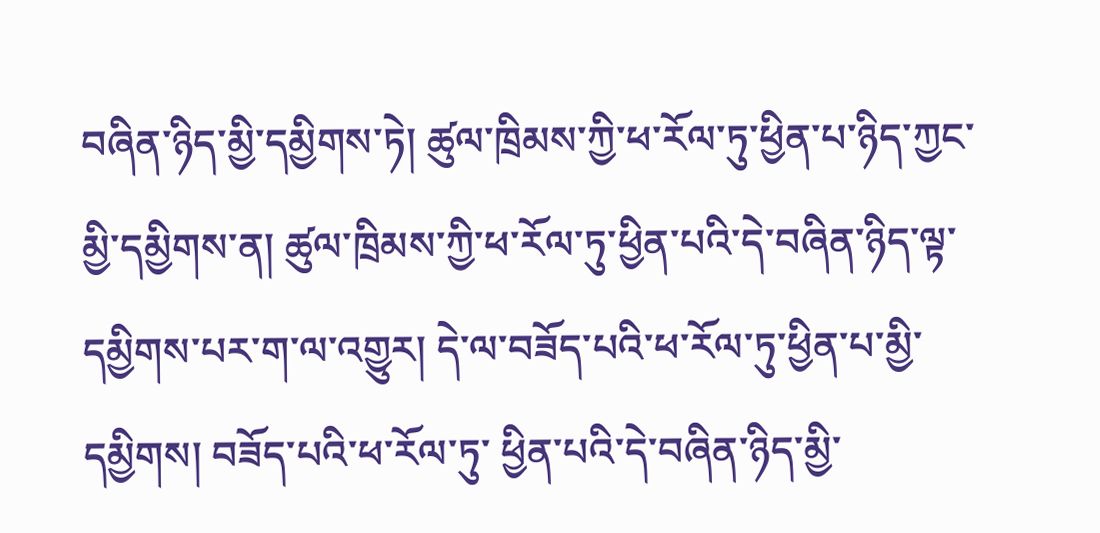བཞིན་ཉིད་མྱི་དམྱིགས་ཏེ། ཚུལ་ཁྲིམས་ཀྱི་ཕ་རོལ་ཏུ་ཕྱིན་པ་ཉིད་ཀྱང་མྱི་དམྱིགས་ན། ཚུལ་ཁྲིམས་ཀྱི་ཕ་རོལ་ཏུ་ཕྱིན་པའི་དེ་བཞིན་ཉིད་ལྟ་དམྱིགས་པར་ག་ལ་འགྱུར། དེ་ལ་བཟོད་པའི་ཕ་རོལ་ཏུ་ཕྱིན་པ་མྱི་དམྱིགས། བཟོད་པའི་ཕ་རོལ་ཏུ་ ཕྱིན་པའི་དེ་བཞིན་ཉིད་མྱི་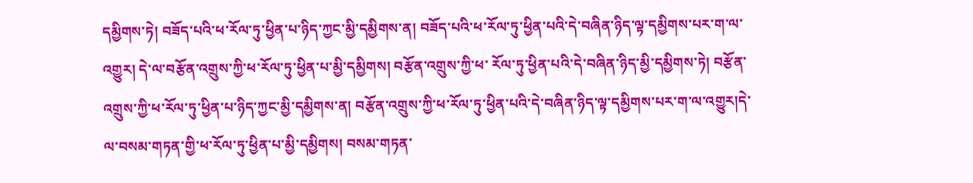དམྱིགས་ཏེ། བཟོད་པའི་ཕ་རོལ་ཏུ་ཕྱིན་པ་ཉིད་ཀྱང་མྱི་དམྱིགས་ན། བཟོད་པའི་ཕ་རོལ་ཏུ་ཕྱིན་པའི་དེ་བཞིན་ཉིད་ལྟ་དམྱིགས་པར་ག་ལ་འགྱུར། དེ་ལ་བརྩོན་འགྲུས་ཀྱི་ཕ་རོལ་ཏུ་ཕྱིན་པ་མྱི་དམྱིགས། བརྩོན་འགྲུས་ཀྱི་ཕ་ རོལ་ཏུ་ཕྱིན་པའི་དེ་བཞིན་ཉིད་མྱི་དམྱིགས་ཏེ། བརྩོན་འགྲུས་ཀྱི་ཕ་རོལ་ཏུ་ཕྱིན་པ་ཉིད་ཀྱང་མྱི་དམྱིགས་ན། བརྩོན་འགྲུས་ཀྱི་ཕ་རོལ་ཏུ་ཕྱིན་པའི་དེ་བཞིན་ཉིད་ལྟ་དམྱིགས་པར་ག་ལ་འགྱུར།དེ་ལ་བསམ་གཏན་གྱི་ཕ་རོལ་ཏུ་ཕྱིན་པ་མྱི་དམྱིགས། བསམ་གཏན་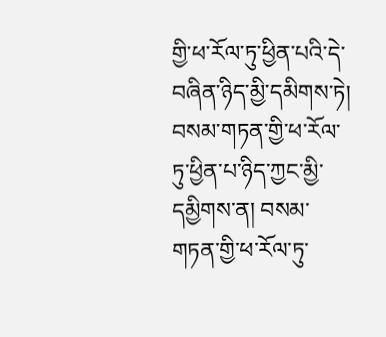གྱི་ཕ་རོལ་ཏུ་ཕྱིན་པའི་དེ་བཞིན་ཉིད་མྱི་དམིགས་ཏེ། བསམ་གཏན་གྱི་ཕ་རོལ་ཏུ་ཕྱིན་པ་ཉིད་ཀྱང་མྱི་དམྱིགས་ན། བསམ་གཏན་གྱི་ཕ་རོལ་ཏུ་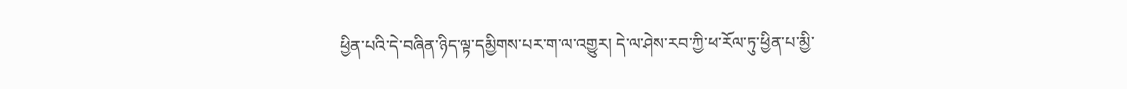ཕྱིན་པའི་དེ་བཞིན་ཉིད་ལྟ་དམྱིགས་པར་ག་ལ་འགྱུར། དེ་ལ་ཤེས་རབ་ཀྱི་ཕ་རོལ་ཏུ་ཕྱིན་པ་མྱི་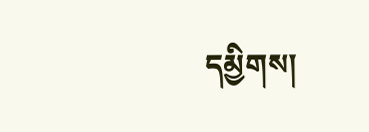དམྱིགས།